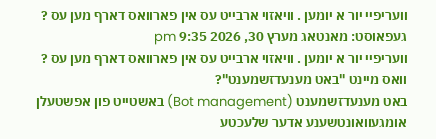וועריפיי יור א יומען . וויאזוי ארבייט עס אין פארוואס דארף מען עס ?
געפאוסט: מאנטאג מערץ 30, 2026 9:35 pm
וועריפיי יור א יומען . וויאזוי ארבייט עס אין פארוואס דארף מען עס ?
וואס מיינט "באט מענעדזשמענט"?
באט מענעדזשמענט (Bot management) באשטייט פון אפשטעלן אומגעוואונטשענע אדער שלעכטע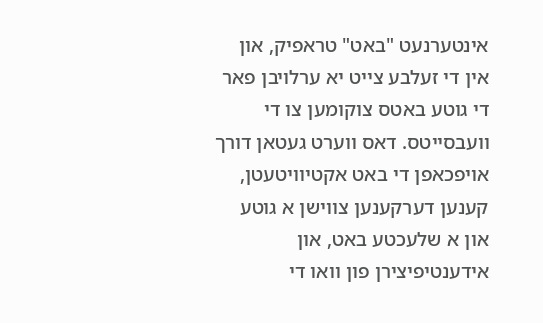אינטערנעט "באט" טראפיק, און אין די זעלבע צייט יא ערלויבן פאר די גוטע באטס צוקומען צו די וועבסייטס. דאס ווערט געטאן דורך אויפכאפן די באט אקטיוויטעטן, קענען דערקענען צווישן א גוטע און א שלעכטע באט, און אידענטיפיצירן פון וואו די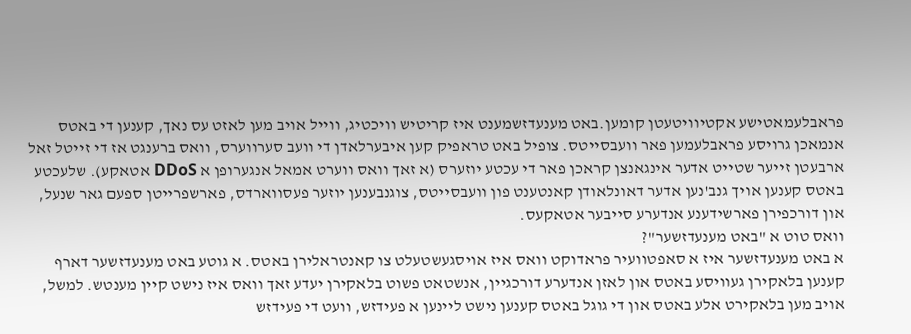פראבלעמאטישע אקטיוויטעטן קומען.באט מענעדזשמענט איז קריטיש וויכטיג, ווייל אויב מען לאזט עס נאך, קענען די באטס אנמאכן גרויסע פראבלעמען פאר וועבסייטס. צופיל באט טראפיק קען איבערלאדן די וועב סערווערס, וואס ברענגט אז די זייטל זאל ארבעטן זייער שטייט אדער אינגאנצן קראכן פאר די עכטע יוזערס (א זאך וואס ווערט אמאל אנגערופן א DDoS אטאקע). שלעכטע באטס קענען אויך גנב'נען אדער דאונלאודן קאנטענט פון וועבסייטס, צוגנבענען יוזער פעסווארדס, פארשפרייטן ספעם גאר שנעל, און דורכפירן פארשידענע אנדערע סייבער אטאקעס.
וואס טוט א "באט מענעדזשער"?
א באט מענעדזשער איז א סאפטוועיר פראדוקט וואס איז אויסגעשטעלט צו קאנטראלירן באטס. א גוטע באט מענעדזשער דארף קענען בלאקירן געוויסע באטס און לאזן אנדערע דורכגיין, אנשטאט פשוט בלאקירן יעדע זאך וואס איז נישט קיין מענטש. למשל, אויב מען בלאקירט אלע באטס און די גוגל באטס קענען נישט ליינען א פעידזש, וועט די פעידזש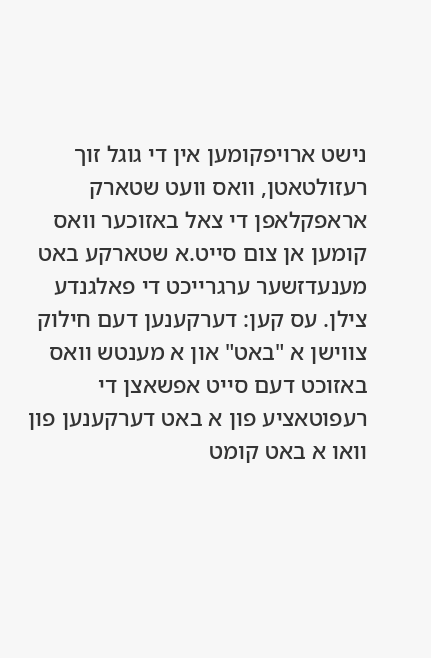נישט ארויפקומען אין די גוגל זוך רעזולטאטן, וואס וועט שטארק אראפקלאפן די צאל באזוכער וואס קומען אן צום סייט.א שטארקע באט מענעדזשער ערגרייכט די פאלגנדע צילן. עס קען: דערקענען דעם חילוק צווישן א "באט" און א מענטש וואס באזוכט דעם סייט אפשאצן די רעפוטאציע פון א באט דערקענען פון וואו א באט קומט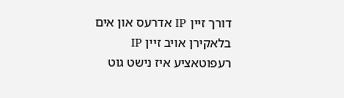דורך זיין IP אדרעס און אים בלאקירן אויב זיין IP רעפוטאציע איז נישט גוט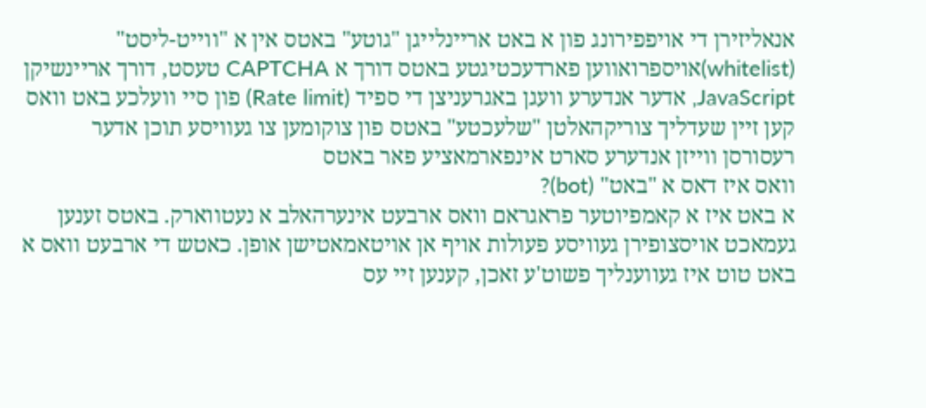אנאליזירן די אויפפירונג פון א באט אריינלייגן "גוטע" באטס אין א "ווייט-ליסט" (whitelist)אויספרואווען פארדעכטיגטע באטס דורך א CAPTCHA טעסט, דורך אריינשיקן JavaScript, אדער אנדערע וועגן באגרעניצן די ספיד (Rate limit) פון סיי וועלכע באט וואס קען זיין שעדליך צוריקהאלטן "שלעכטע" באטס פון צוקומען צו געוויסע תוכן אדער רעסורסן ווייזן אנדערע סארט אינפארמאציע פאר באטס
וואס איז דאס א "באט" (bot)?
א באט איז א קאמפיוטער פראגראם וואס ארבעט אינערהאלב א נעטווארק. באטס זענען געמאכט אויסצופירן געוויסע פעולות אויף אן אויטאמאטישן אופן. כאטש די ארבעט וואס א באט טוט איז געווענליך פשוט'ע זאכן, קענען זיי עס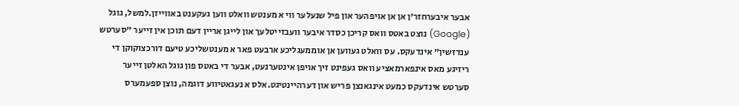אבער איבערחזר'ן אן אן אויפהער און פיל שנעלער ווי א מענטש וואלט ווען געקענט באווייזן.למשל, גוגל (Google) נוצט באטס וואס קריכן כסדר איבער וועבזייטלעך און לייגן אריין דעם תוכן אין זייער "סערטש ענדזשין" אינדעקס. עס וואלט געווען אן אוממעגליכע ארבעט פאר א מענטשליכע טיעם דורכצוקוקן די ריזיגע מאס אינפארמאציע וואס געפינט זיך אויפן אינטערנעט, אבער די באטס פון גוגל האלטן זייער סערטש אינדעקס כמעט אינגאנצן פריש און דערהיינטיגט.אלס א נעגאטיווע דוגמה, נוצן ספעמערס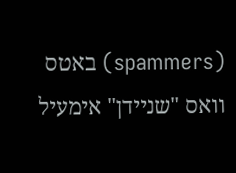(spammers) באטס וואס "שניידן" אימעיל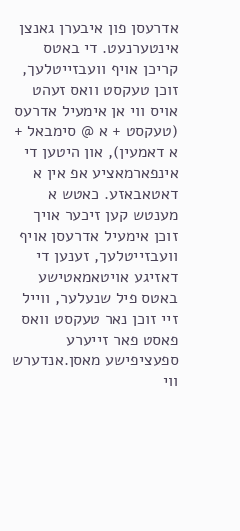אדרעסן פון איבערן גאנצן אינטערנעט. די באטס קריכן אויף וועבזייטלעך, זוכן טעקסט וואס זעהט אויס ווי אן אימעיל אדרעס (טעקסט + א @ סימבאל + א דאמעין), און היטען די אינפארמאציע אפ אין א דאטאבאזע. כאטש א מענטש קען זיכער אויך זוכן אימעיל אדרעסן אויף וועבזייטלעך, זענען די דאזיגע אויטאמאטישע באטס פיל שנעלער, ווייל זיי זוכן נאר טעקסט וואס פאסט פאר זייערע ספעציפישע מאסן.אנדערש ווי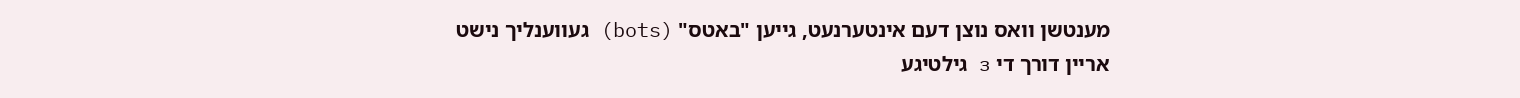מענטשן וואס נוצן דעם אינטערנעט, גייען "באטס" (bots) געווענליך נישט אריין דורך די з גילטיגע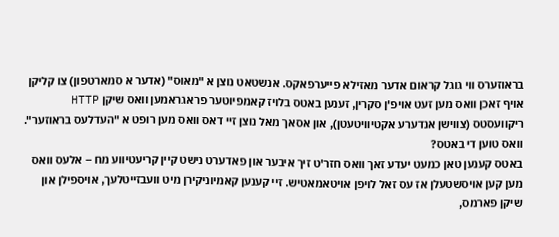בראוזערס ווי גוגל קראום אדער מאזילא פייערפאקס. אנשטאט נוצן א "מאוס" (אדער א סמארטפון) צו קליקן אויף זאכן וואס מען זעט אויפ'ן סקרין, זענען באטס בלויז קאמפיוטער פראגראמען וואס שיקן HTTP ריקוועסטס (צווישן אנדערע אקטיוויטעטן), און אסאך מאל נוצן זיי דאס וואס מען רופט א "העדלעס בראוזער".
וואס טוען די באטס?
באטס קענען טאן כמעט יעדע זאך וואס חזר'ט זיך איבער און פאדערט נישט קיין קריעטיווע מח – אלעס וואס מען קען אויסשטעלן אז עס זאל לויפן אויטאמאטיש. זיי קענען קאמיוניקירן מיט וועבזייטלעך, אויספילן און שיקן פארמס,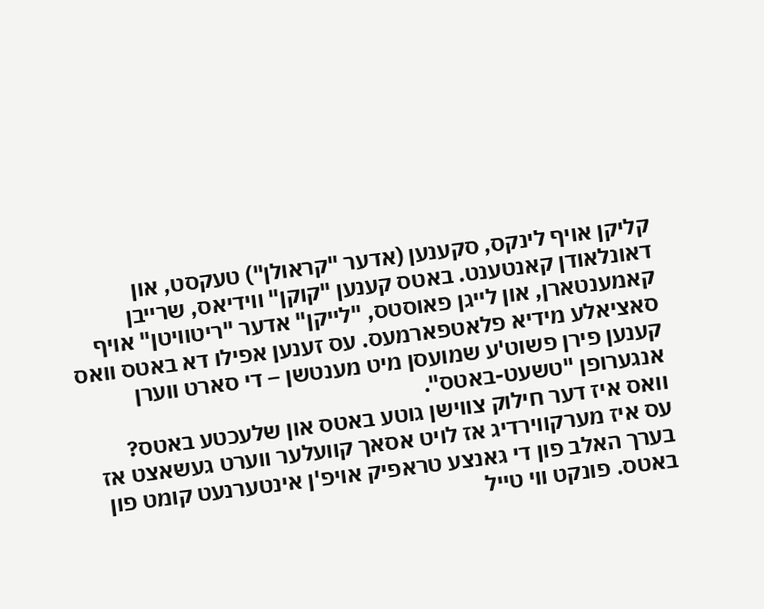קליקן אויף לינקס, סקענען (אדער "קראולן") טעקסט, און דאונלאודן קאנטענט. באטס קענען "קוקן" ווידיאס, שרייבן קאמענטארן, און לייגן פאוסטס, "לייקן" אדער "ריטוויטן" אויף סאציאלע מידיא פלאטפארמעס. עס זענען אפילו דא באטס וואס קענען פירן פשוט'ע שמועסן מיט מענטשן – די סארט ווערן אנגערופן "טשעט-באטס".
וואס איז דער חילוק צווישן גוטע באטס און שלעכטע באטס?
עס איז מערקווירדיג אז לויט אסאך קוועלער ווערט געשאצט אז בערך האלב פון די גאנצע טראפיק אויפ'ן אינטערנעט קומט פון באטס. פונקט ווי טייל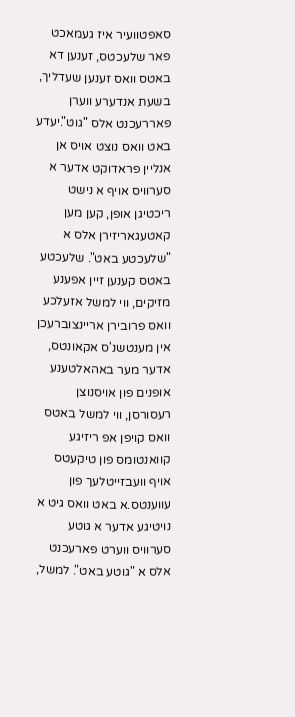סאפטוועיר איז געמאכט פאר שלעכטס, זענען דא באטס וואס זענען שעדליך, בשעת אנדערע ווערן פאררעכנט אלס "גוט".יעדע באט וואס נוצט אויס אן אנליין פראדוקט אדער א סערוויס אויף א נישט ריכטיגן אופן, קען מען קאטעגאריזירן אלס א "שלעכטע באט". שלעכטע באטס קענען זיין אפענע מזיקים, ווי למשל אזעלכע וואס פרובירן אריינצוברעכן אין מענטשנ'ס אקאונטס, אדער מער באהאלטענע אופנים פון אויסנוצן רעסורסן, ווי למשל באטס וואס קויפן אפ ריזיגע קוואנטומס פון טיקעטס אויף וועבזייטלעך פון עווענטס.א באט וואס גיט א נויטיגע אדער א גוטע סערוויס ווערט פארעכנט אלס א "גוטע באט". למשל,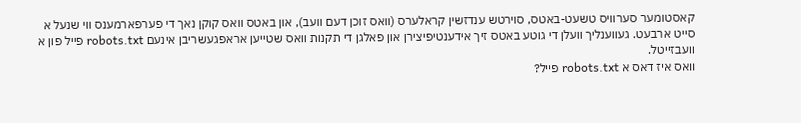קאסטומער סערוויס טשעט-באטס, סוירטש ענדזשין קראלערס (וואס זוכן דעם וועב), און באטס וואס קוקן נאך די פערפארמענס ווי שנעל א סייט ארבעט. געווענליך וועלן די גוטע באטס זיך אידענטיפיצירן און פאלגן די תקנות וואס שטייען אראפגעשריבן אינעם robots.txt פייל פון א וועבזייטל.
וואס איז דאס א robots.txt פייל?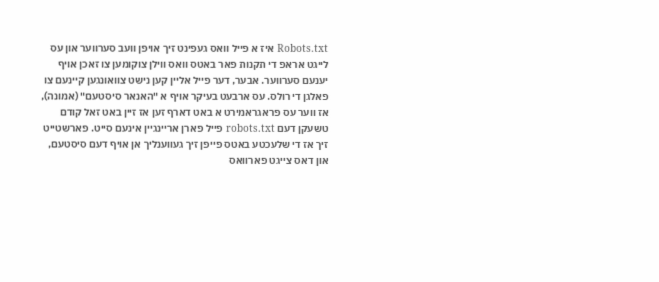Robots.txt איז א פייל וואס געפינט זיך אויפן וועב סערווער און עס לייגט אראפ די תקנות פאר באטס וואס ווילן צוקומען צו זאכן אויף יענעם סערווער. אבער, דער פייל אליין קען נישט צוואונגען קיינעם צו פאלגן די רולס. עס ארבעט בעיקר אויף א "האנאר סיסטעם" (אמונה), אז ווער עס פראגראמירט א באט דארף זען אז זיין באט זאל קודם טשעקן דעם robots.txt פייל פארן אריינגיין אינעם סייט. פארשטייט זיך אז די שלעכטע באטס פייפן זיך געווענליך אן אויף דעם סיסטעם, און דאס צייגט פארוואס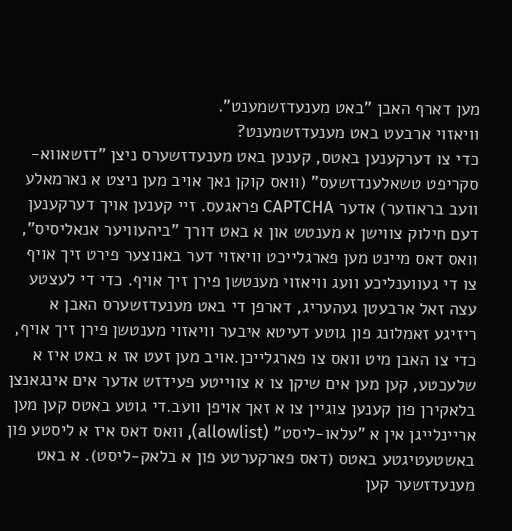מען דארף האבן "באט מענעדזשמענט".
וויאזוי ארבעט באט מענעדזשמענט?
כדי צו דערקענען באטס, קענען באט מענעדזשערס ניצן "דזשאווא-סקריפט טשאלענדזשעס" (וואס קוקן נאך אויב מען ניצט א נארמאלע וועב בראוזער) אדער CAPTCHA פראגעס. זיי קענען אויך דערקענען דעם חילוק צווישן א מענטש און א באט דורך "ביהעוויער אנאליסיס", וואס דאס מיינט מען פארגלייכט וויאזוי דער באנוצער פירט זיך אויף צו די געווענליכע וועג וויאזוי מענטשן פירן זיך אויף. כדי די לעצטע עצה זאל ארבעטן געהעריג, דארפן די באט מענעדזשערס האבן א ריזיגע זאמלונג פון גוטע דעיטא איבער וויאזוי מענטשן פירן זיך אויף, כדי צו האבן מיט וואס צו פארגלייכן.אויב מען זעט אז א באט איז א שלעכטע, קען מען אים שיקן צו א צווייטע פעידזש אדער אים אינגאנצן בלאקירן פון קענען צוגיין צו א זאך אויפן וועב.די גוטע באטס קען מען אריינלייגן אין א "עלאו-ליסט" (allowlist), וואס דאס איז א ליסטע פון באשטעטיגטע באטס (דאס פארקערטע פון א בלאק-ליסט). א באט מענעדזשער קען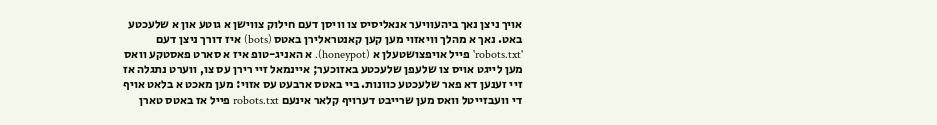אויך ניצן נאך ביהעוויער אנאליסיס צו וויסן דעם חילוק צווישן א גוטע און א שלעכטע באט. נאך א מהלך וויאזוי מען קען קאנטראלירן באטס (bots) איז דורך ניצן דעם 'robots.txt' פייל אויפצושטעלן א (honeypot). א האניג-טופ איז א סארט פאסטקע וואס מען לייגט אויס צו שלעפן שלעכטע באזוכער; איינמאל זיי רירן עס צו, ווערט נתגלה אז זיי זענען דא פאר שלעכטע כוונות. ביי באטס ארבעט עס אזוי: מען מאכט א בלאט אויף די וועבזייטל וואס מען שרייבט דערויף קלאר אינעם robots.txt פייל אז באטס טארן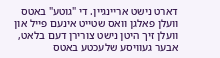דארט נישט אריינגיין. די "גוטע" באטס וועלן פאלגן וואס שטייט אינעם פייל און וועלן זיך היטן נישט צורירן דעם בלאט, אבער געוויסע שלעכטע באטס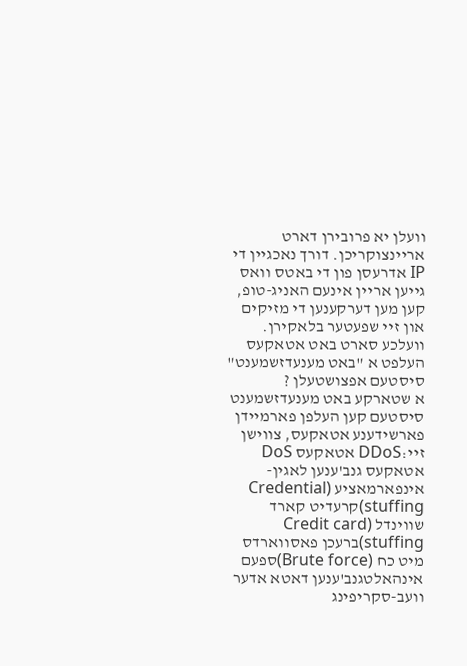וועלן יא פרובירן דארט אריינצוקריכן. דורך נאכגיין די IP אדרעסן פון די באטס וואס גייען אריין אינעם האניג-טופ, קען מען דערקענען די מזיקים און זיי שפעטער בלאקירן.
וועלכע סארט באט אטאקעס העלפט א "באט מענעדזשמענט" סיסטעם אפצושטעלן ?
א שטארקע באט מענעדזשמענט סיסטעם קען העלפן פארמיידן פארשידענע אטאקעס, צווישן זיי:DDoS אטאקעס DoS אטאקעס גנב'ענען לאגין-אינפארמאציע (Credential stuffing)קרעדיט קארד שווינדל (Credit card stuffing)ברעכן פאסווארדס מיט כח (Brute force)ספעם אינהאלטגנב'ענען דאטא אדער וועב-סקריפינג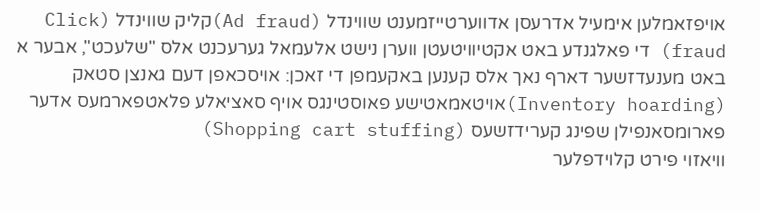אויפזאמלען אימעיל אדרעסן אדווערטייזמענט שווינדל (Ad fraud)קליק שווינדל (Click fraud) די פאלגנדע באט אקטיוויטעטן ווערן נישט אלעמאל גערעכנט אלס "שלעכט", אבער א באט מענעדזשער דארף נאך אלס קענען באקעמפן די זאכן: אויסכאפן דעם גאנצן סטאק (Inventory hoarding)אויטאמאטישע פאוסטינגס אויף סאציאלע פלאטפארמעס אדער פארומסאנפילן שפינג קערידזשעס (Shopping cart stuffing)
וויאזוי פירט קלוידפלער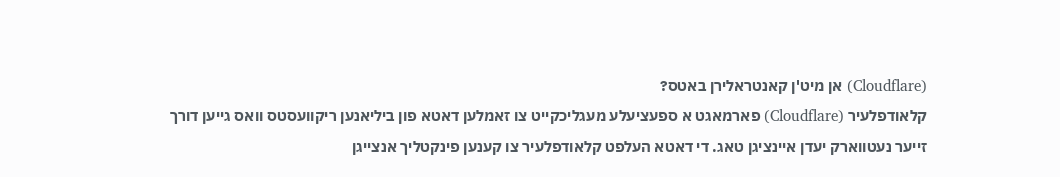(Cloudflare) אן מיט'ן קאנטראלירן באטס?
קלאודפלעיר (Cloudflare) פארמאגט א ספעציעלע מעגליכקייט צו זאמלען דאטא פון ביליאנען ריקוועסטס וואס גייען דורך זייער נעטווארק יעדן איינציגן טאג. די דאטא העלפט קלאודפלעיר צו קענען פינקטליך אנצייגן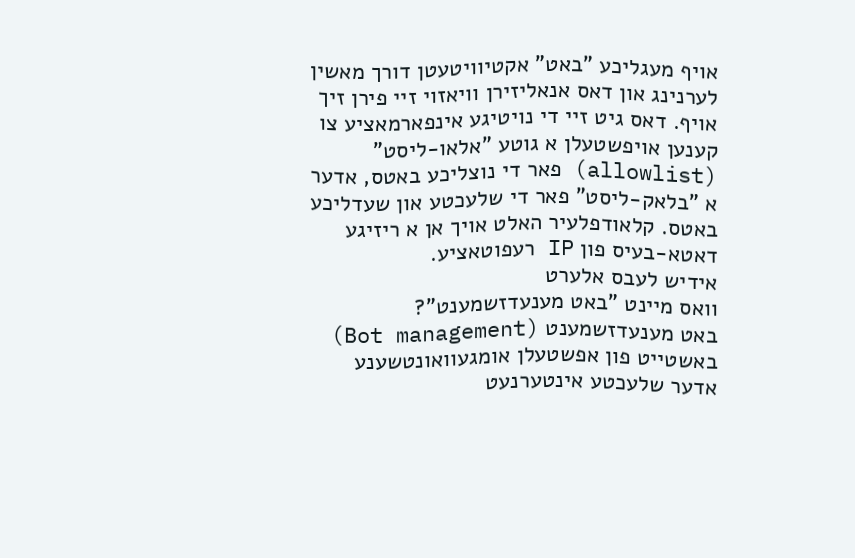אויף מעגליכע "באט" אקטיוויטעטן דורך מאשין לערנינג און דאס אנאליזירן וויאזוי זיי פירן זיך אויף. דאס גיט זיי די נויטיגע אינפארמאציע צו קענען אויפשטעלן א גוטע "אלאו-ליסט" (allowlist) פאר די נוצליכע באטס, אדער א "בלאק-ליסט" פאר די שלעכטע און שעדליכע באטס. קלאודפלעיר האלט אויך אן א ריזיגע דאטא-בעיס פון IP רעפוטאציע.
אידיש לעבס אלערט
וואס מיינט "באט מענעדזשמענט"?
באט מענעדזשמענט (Bot management) באשטייט פון אפשטעלן אומגעוואונטשענע אדער שלעכטע אינטערנעט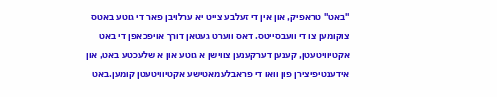"באט" טראפיק, און אין די זעלבע צייט יא ערלויבן פאר די גוטע באטס צוקומען צו די וועבסייטס. דאס ווערט געטאן דורך אויפכאפן די באט אקטיוויטעטן, קענען דערקענען צווישן א גוטע און א שלעכטע באט, און אידענטיפיצירן פון וואו די פראבלעמאטישע אקטיוויטעטן קומען.באט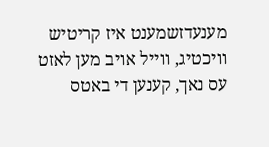מענעדזשמענט איז קריטיש וויכטיג, ווייל אויב מען לאזט עס נאך, קענען די באטס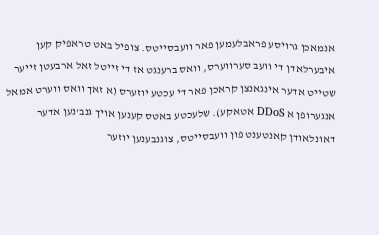אנמאכן גרויסע פראבלעמען פאר וועבסייטס. צופיל באט טראפיק קען איבערלאדן די וועב סערווערס, וואס ברענגט אז די זייטל זאל ארבעטן זייער שטייט אדער אינגאנצן קראכן פאר די עכטע יוזערס (א זאך וואס ווערט אמאל אנגערופן א DDoS אטאקע). שלעכטע באטס קענען אויך גנב'נען אדער דאונלאודן קאנטענט פון וועבסייטס, צוגנבענען יוזער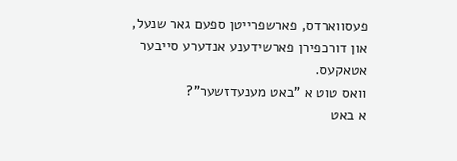פעסווארדס, פארשפרייטן ספעם גאר שנעל, און דורכפירן פארשידענע אנדערע סייבער אטאקעס.
וואס טוט א "באט מענעדזשער"?
א באט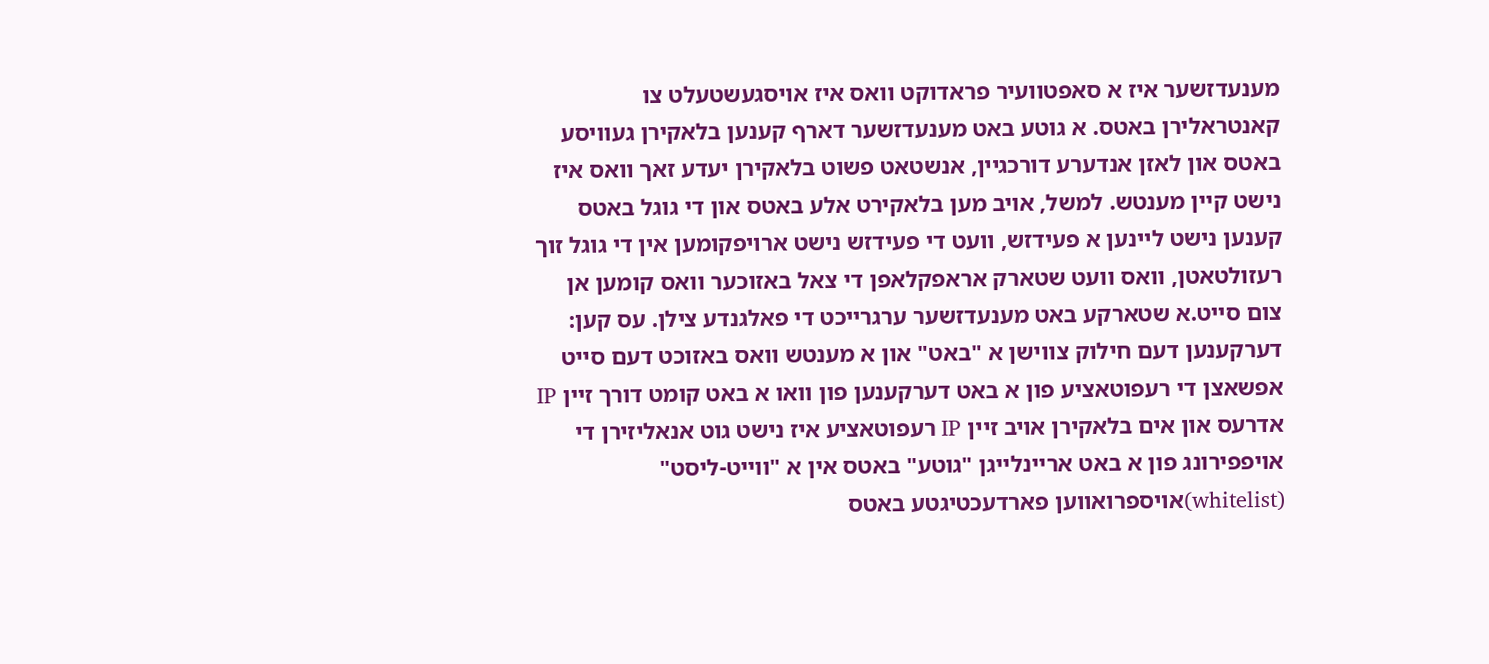מענעדזשער איז א סאפטוועיר פראדוקט וואס איז אויסגעשטעלט צו קאנטראלירן באטס. א גוטע באט מענעדזשער דארף קענען בלאקירן געוויסע באטס און לאזן אנדערע דורכגיין, אנשטאט פשוט בלאקירן יעדע זאך וואס איז נישט קיין מענטש. למשל, אויב מען בלאקירט אלע באטס און די גוגל באטס קענען נישט ליינען א פעידזש, וועט די פעידזש נישט ארויפקומען אין די גוגל זוך רעזולטאטן, וואס וועט שטארק אראפקלאפן די צאל באזוכער וואס קומען אן צום סייט.א שטארקע באט מענעדזשער ערגרייכט די פאלגנדע צילן. עס קען: דערקענען דעם חילוק צווישן א "באט" און א מענטש וואס באזוכט דעם סייט אפשאצן די רעפוטאציע פון א באט דערקענען פון וואו א באט קומט דורך זיין IP אדרעס און אים בלאקירן אויב זיין IP רעפוטאציע איז נישט גוט אנאליזירן די אויפפירונג פון א באט אריינלייגן "גוטע" באטס אין א "ווייט-ליסט" (whitelist)אויספרואווען פארדעכטיגטע באטס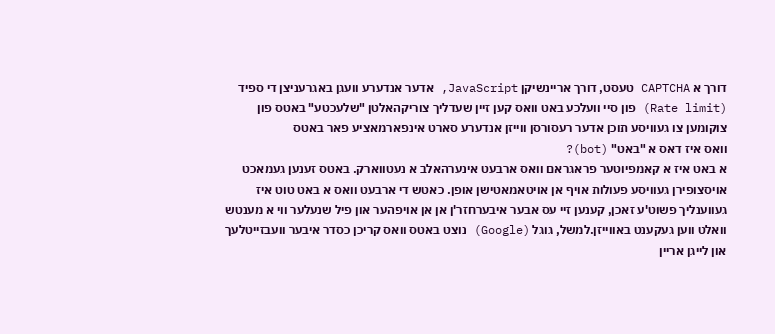דורך א CAPTCHA טעסט, דורך אריינשיקן JavaScript, אדער אנדערע וועגן באגרעניצן די ספיד (Rate limit) פון סיי וועלכע באט וואס קען זיין שעדליך צוריקהאלטן "שלעכטע" באטס פון צוקומען צו געוויסע תוכן אדער רעסורסן ווייזן אנדערע סארט אינפארמאציע פאר באטס
וואס איז דאס א "באט" (bot)?
א באט איז א קאמפיוטער פראגראם וואס ארבעט אינערהאלב א נעטווארק. באטס זענען געמאכט אויסצופירן געוויסע פעולות אויף אן אויטאמאטישן אופן. כאטש די ארבעט וואס א באט טוט איז געווענליך פשוט'ע זאכן, קענען זיי עס אבער איבערחזר'ן אן אן אויפהער און פיל שנעלער ווי א מענטש וואלט ווען געקענט באווייזן.למשל, גוגל (Google) נוצט באטס וואס קריכן כסדר איבער וועבזייטלעך און לייגן אריין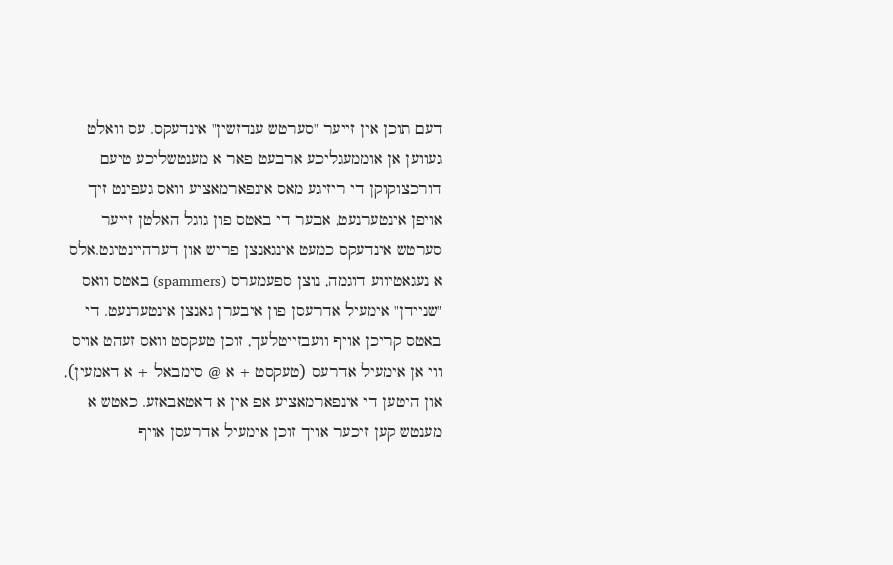דעם תוכן אין זייער "סערטש ענדזשין" אינדעקס. עס וואלט געווען אן אוממעגליכע ארבעט פאר א מענטשליכע טיעם דורכצוקוקן די ריזיגע מאס אינפארמאציע וואס געפינט זיך אויפן אינטערנעט, אבער די באטס פון גוגל האלטן זייער סערטש אינדעקס כמעט אינגאנצן פריש און דערהיינטיגט.אלס א נעגאטיווע דוגמה, נוצן ספעמערס (spammers) באטס וואס "שניידן" אימעיל אדרעסן פון איבערן גאנצן אינטערנעט. די באטס קריכן אויף וועבזייטלעך, זוכן טעקסט וואס זעהט אויס ווי אן אימעיל אדרעס (טעקסט + א @ סימבאל + א דאמעין), און היטען די אינפארמאציע אפ אין א דאטאבאזע. כאטש א מענטש קען זיכער אויך זוכן אימעיל אדרעסן אויף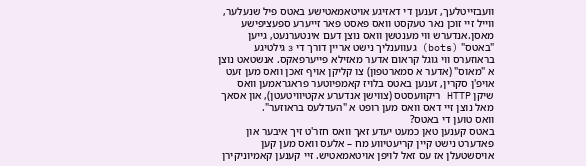וועבזייטלעך, זענען די דאזיגע אויטאמאטישע באטס פיל שנעלער, ווייל זיי זוכן נאר טעקסט וואס פאסט פאר זייערע ספעציפישע מאסן.אנדערש ווי מענטשן וואס נוצן דעם אינטערנעט, גייען "באטס" (bots) געווענליך נישט אריין דורך די з גילטיגע בראוזערס ווי גוגל קראום אדער מאזילא פייערפאקס. אנשטאט נוצן א "מאוס" (אדער א סמארטפון) צו קליקן אויף זאכן וואס מען זעט אויפ'ן סקרין, זענען באטס בלויז קאמפיוטער פראגראמען וואס שיקן HTTP ריקוועסטס (צווישן אנדערע אקטיוויטעטן), און אסאך מאל נוצן זיי דאס וואס מען רופט א "העדלעס בראוזער".
וואס טוען די באטס?
באטס קענען טאן כמעט יעדע זאך וואס חזר'ט זיך איבער און פאדערט נישט קיין קריעטיווע מח – אלעס וואס מען קען אויסשטעלן אז עס זאל לויפן אויטאמאטיש. זיי קענען קאמיוניקירן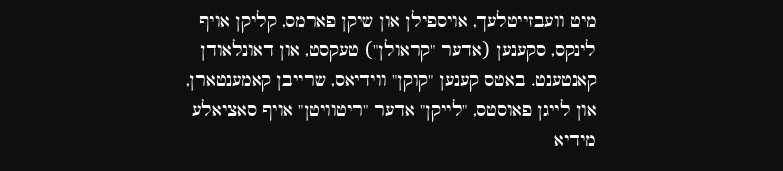מיט וועבזייטלעך, אויספילן און שיקן פארמס, קליקן אויף לינקס, סקענען (אדער "קראולן") טעקסט, און דאונלאודן קאנטענט. באטס קענען "קוקן" ווידיאס, שרייבן קאמענטארן, און לייגן פאוסטס, "לייקן" אדער "ריטוויטן" אויף סאציאלע מידיא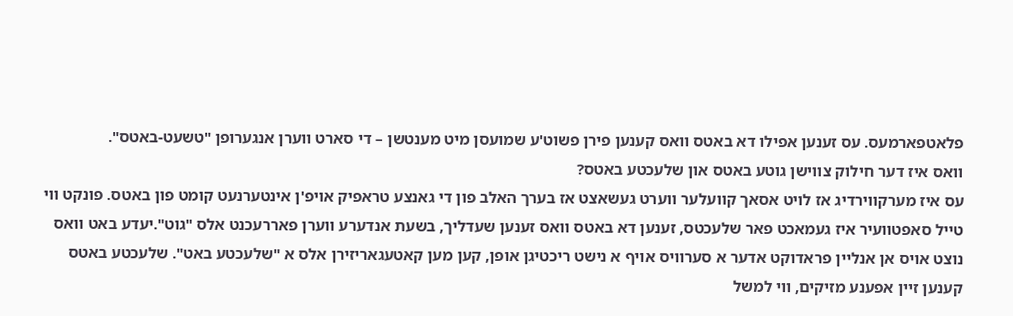פלאטפארמעס. עס זענען אפילו דא באטס וואס קענען פירן פשוט'ע שמועסן מיט מענטשן – די סארט ווערן אנגערופן "טשעט-באטס".
וואס איז דער חילוק צווישן גוטע באטס און שלעכטע באטס?
עס איז מערקווירדיג אז לויט אסאך קוועלער ווערט געשאצט אז בערך האלב פון די גאנצע טראפיק אויפ'ן אינטערנעט קומט פון באטס. פונקט ווי טייל סאפטוועיר איז געמאכט פאר שלעכטס, זענען דא באטס וואס זענען שעדליך, בשעת אנדערע ווערן פאררעכנט אלס "גוט".יעדע באט וואס נוצט אויס אן אנליין פראדוקט אדער א סערוויס אויף א נישט ריכטיגן אופן, קען מען קאטעגאריזירן אלס א "שלעכטע באט". שלעכטע באטס קענען זיין אפענע מזיקים, ווי למשל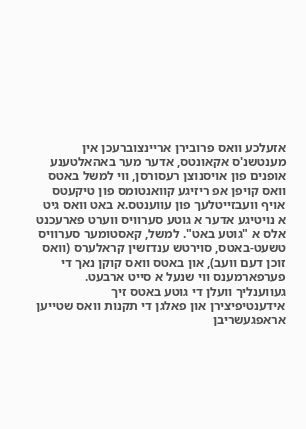אזעלכע וואס פרובירן אריינצוברעכן אין מענטשנ'ס אקאונטס, אדער מער באהאלטענע אופנים פון אויסנוצן רעסורסן, ווי למשל באטס וואס קויפן אפ ריזיגע קוואנטומס פון טיקעטס אויף וועבזייטלעך פון עווענטס.א באט וואס גיט א נויטיגע אדער א גוטע סערוויס ווערט פארעכנט אלס א "גוטע באט". למשל, קאסטומער סערוויס טשעט-באטס, סוירטש ענדזשין קראלערס (וואס זוכן דעם וועב), און באטס וואס קוקן נאך די פערפארמענס ווי שנעל א סייט ארבעט. געווענליך וועלן די גוטע באטס זיך אידענטיפיצירן און פאלגן די תקנות וואס שטייען אראפגעשריבן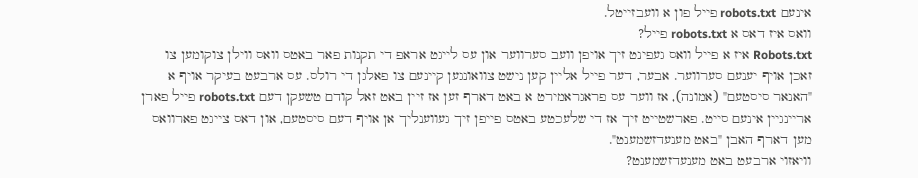אינעם robots.txt פייל פון א וועבזייטל.
וואס איז דאס א robots.txt פייל?
Robots.txt איז א פייל וואס געפינט זיך אויפן וועב סערווער און עס לייגט אראפ די תקנות פאר באטס וואס ווילן צוקומען צו זאכן אויף יענעם סערווער. אבער, דער פייל אליין קען נישט צוואונגען קיינעם צו פאלגן די רולס. עס ארבעט בעיקר אויף א "האנאר סיסטעם" (אמונה), אז ווער עס פראגראמירט א באט דארף זען אז זיין באט זאל קודם טשעקן דעם robots.txt פייל פארן אריינגיין אינעם סייט. פארשטייט זיך אז די שלעכטע באטס פייפן זיך געווענליך אן אויף דעם סיסטעם, און דאס צייגט פארוואס מען דארף האבן "באט מענעדזשמענט".
וויאזוי ארבעט באט מענעדזשמענט?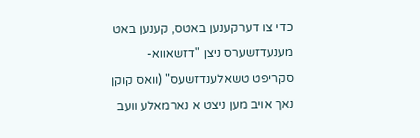כדי צו דערקענען באטס, קענען באט מענעדזשערס ניצן "דזשאווא-סקריפט טשאלענדזשעס" (וואס קוקן נאך אויב מען ניצט א נארמאלע וועב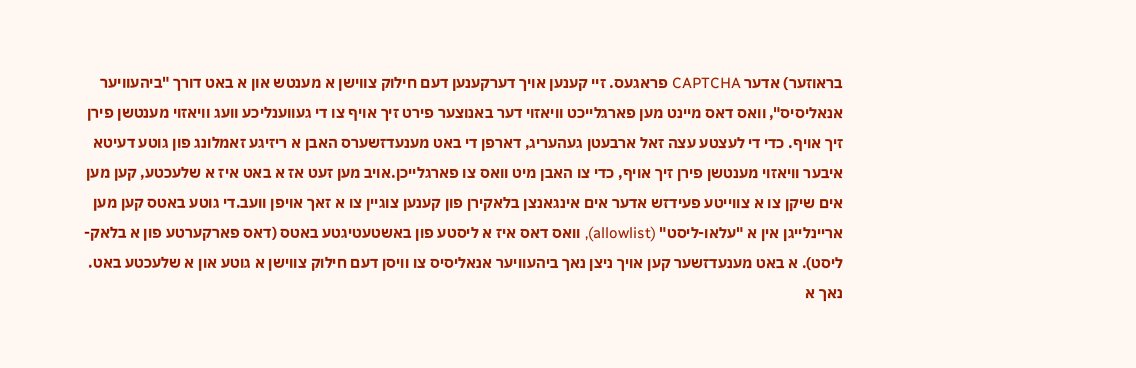בראוזער) אדער CAPTCHA פראגעס. זיי קענען אויך דערקענען דעם חילוק צווישן א מענטש און א באט דורך "ביהעוויער אנאליסיס", וואס דאס מיינט מען פארגלייכט וויאזוי דער באנוצער פירט זיך אויף צו די געווענליכע וועג וויאזוי מענטשן פירן זיך אויף. כדי די לעצטע עצה זאל ארבעטן געהעריג, דארפן די באט מענעדזשערס האבן א ריזיגע זאמלונג פון גוטע דעיטא איבער וויאזוי מענטשן פירן זיך אויף, כדי צו האבן מיט וואס צו פארגלייכן.אויב מען זעט אז א באט איז א שלעכטע, קען מען אים שיקן צו א צווייטע פעידזש אדער אים אינגאנצן בלאקירן פון קענען צוגיין צו א זאך אויפן וועב.די גוטע באטס קען מען אריינלייגן אין א "עלאו-ליסט" (allowlist), וואס דאס איז א ליסטע פון באשטעטיגטע באטס (דאס פארקערטע פון א בלאק-ליסט). א באט מענעדזשער קען אויך ניצן נאך ביהעוויער אנאליסיס צו וויסן דעם חילוק צווישן א גוטע און א שלעכטע באט. נאך א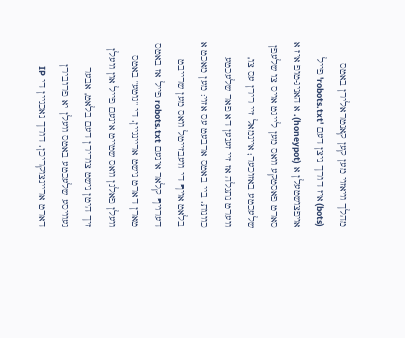מהלך וויאזוי מען קען קאנטראלירן באטס (bots) איז דורך ניצן דעם 'robots.txt' פייל אויפצושטעלן א (honeypot). א האניג-טופ איז א סארט פאסטקע וואס מען לייגט אויס צו שלעפן שלעכטע באזוכער; איינמאל זיי רירן עס צו, ווערט נתגלה אז זיי זענען דא פאר שלעכטע כוונות. ביי באטס ארבעט עס אזוי: מען מאכט א בלאט אויף די וועבזייטל וואס מען שרייבט דערויף קלאר אינעם robots.txt פייל אז באטס טארן דארט נישט אריינגיין. די "גוטע" באטס וועלן פאלגן וואס שטייט אינעם פייל און וועלן זיך היטן נישט צורירן דעם בלאט, אבער געוויסע שלעכטע באטס וועלן יא פרובירן דארט אריינצוקריכן. דורך נאכגיין די IP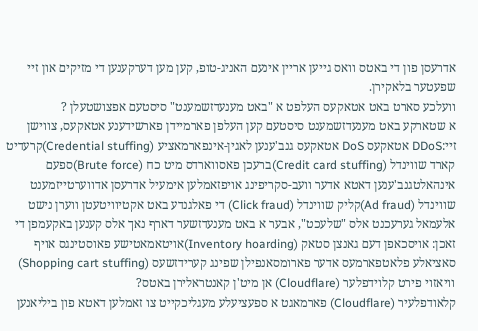אדרעסן פון די באטס וואס גייען אריין אינעם האניג-טופ, קען מען דערקענען די מזיקים און זיי שפעטער בלאקירן.
וועלכע סארט באט אטאקעס העלפט א "באט מענעדזשמענט" סיסטעם אפצושטעלן ?
א שטארקע באט מענעדזשמענט סיסטעם קען העלפן פארמיידן פארשידענע אטאקעס, צווישן זיי:DDoS אטאקעס DoS אטאקעס גנב'ענען לאגין-אינפארמאציע (Credential stuffing)קרעדיט קארד שווינדל (Credit card stuffing)ברעכן פאסווארדס מיט כח (Brute force)ספעם אינהאלטגנב'ענען דאטא אדער וועב-סקריפינג אויפזאמלען אימעיל אדרעסן אדווערטייזמענט שווינדל (Ad fraud)קליק שווינדל (Click fraud) די פאלגנדע באט אקטיוויטעטן ווערן נישט אלעמאל גערעכנט אלס "שלעכט", אבער א באט מענעדזשער דארף נאך אלס קענען באקעמפן די זאכן: אויסכאפן דעם גאנצן סטאק (Inventory hoarding)אויטאמאטישע פאוסטינגס אויף סאציאלע פלאטפארמעס אדער פארומסאנפילן שפינג קערידזשעס (Shopping cart stuffing)
וויאזוי פירט קלוידפלער (Cloudflare) אן מיט'ן קאנטראלירן באטס?
קלאודפלעיר (Cloudflare) פארמאגט א ספעציעלע מעגליכקייט צו זאמלען דאטא פון ביליאנען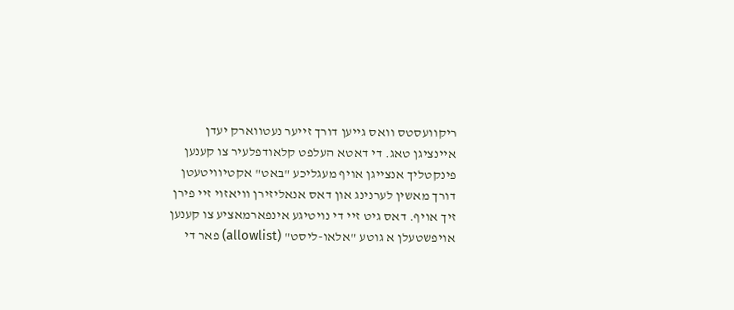ריקוועסטס וואס גייען דורך זייער נעטווארק יעדן איינציגן טאג. די דאטא העלפט קלאודפלעיר צו קענען פינקטליך אנצייגן אויף מעגליכע "באט" אקטיוויטעטן דורך מאשין לערנינג און דאס אנאליזירן וויאזוי זיי פירן זיך אויף. דאס גיט זיי די נויטיגע אינפארמאציע צו קענען אויפשטעלן א גוטע "אלאו-ליסט" (allowlist) פאר די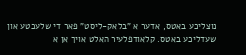נוצליכע באטס, אדער א "בלאק-ליסט" פאר די שלעכטע און שעדליכע באטס. קלאודפלעיר האלט אויך אן א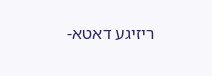ריזיגע דאטא-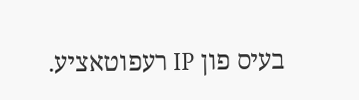בעיס פון IP רעפוטאציע.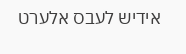אידיש לעבס אלערט